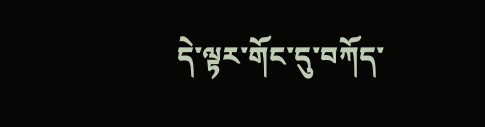དེ་ལྟར་གོང་དུ་བཀོད་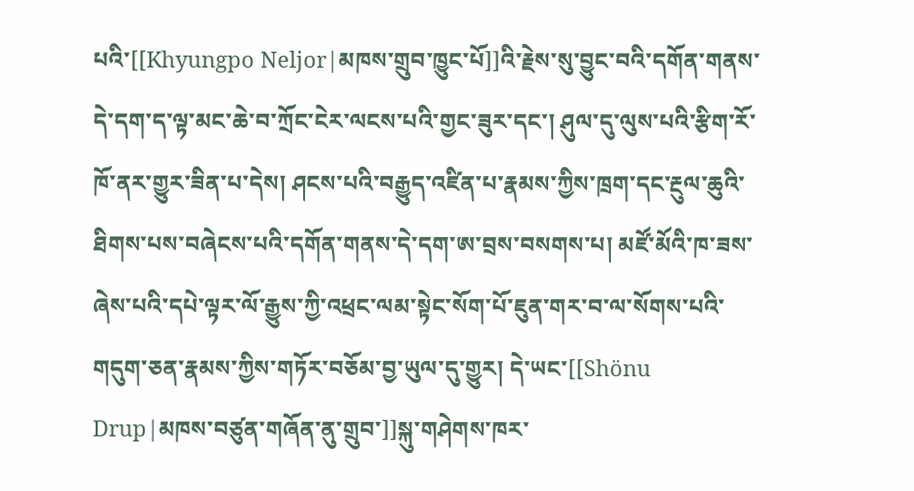པའི་[[Khyungpo Neljor|མཁས་གྲུབ་ཁྱུང་པོ]]འི་རྗེས་སུ་བྱུང་བའི་དགོན་གནས་དེ་དག་ད་ལྟ་མང་ཆེ་བ་ཀྲོང་ངེར་ལངས་པའི་གྱང་ཟུར་དང་། ཤུལ་དུ་ལུས་པའི་རྩིག་རོ་ཁོ་ནར་གྱུར་ཟིན་པ་དེས། ཤངས་པའི་བརྒྱུད་འཛིན་པ་རྣམས་ཀྱིས་ཁྲག་དང་རྔུལ་ཆུའི་ཐིགས་པས་བཞེངས་པའི་དགོན་གནས་དེ་དག་ཨ་བྲས་བསགས་པ། མཛོ་མོའི་ཁ་ཟས་ཞེས་པའི་དཔེ་ལྟར་ལོ་རྒྱུས་ཀྱི་འཕྲང་ལམ་སྟེང་སོག་པོ་ཇུན་གར་བ་ལ་སོགས་པའི་གདུག་ཅན་རྣམས་ཀྱིས་གཏོར་བཅོམ་བྱ་ཡུལ་དུ་གྱུར། དེ་ཡང་[[Shönu Drup|མཁས་བཙུན་གཞོན་ནུ་གྲུབ་]]སྐུ་གཤེགས་ཁར་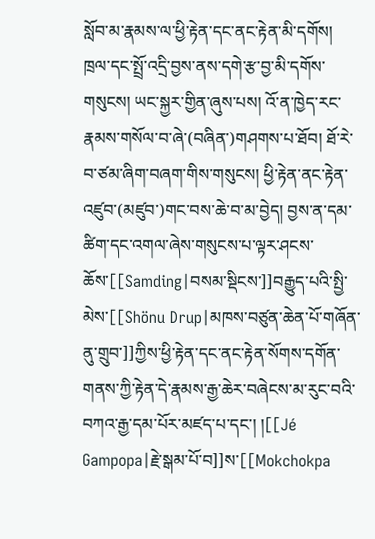སློབ་མ་རྣམས་ལ་ཕྱི་རྟེན་དང་ནང་རྟེན་མི་དགོས། ཁྲལ་དང་སྤྲོ་འདྲི་བྱས་ནས་དགེ་རྩ་བྱ་མི་དགོས་གསུངས། ཡང་སྐྱར་གྱིན་ཞུས་པས། འོ་ན་ཁྱེད་རང་རྣམས་གསོལ་བ་ཞེ་(བཞིན་)གཤགས་པ་ཐོབ། ཐོ་རེ་བ་ཙམ་ཞིག་བཞག་གིས་གསུངས། ཕྱི་རྟེན་ནང་རྟེན་འཛུབ་(མཛུབ་)གང་བས་ཆེ་བ་མ་བྱེད། བྱས་ན་དམ་ཚིག་དང་འགལ་ཞེས་གསུངས་པ་ལྟར་ཤངས་ཆོས་[[Samding|བསམ་སྡིངས་]]བརྒྱུད་པའི་སྤྱི་མེས་[[Shönu Drup|མཁས་བཙུན་ཆེན་པོ་གཞོན་ནུ་གྲུབ་]]ཀྱིས་ཕྱི་རྟེན་དང་ནང་རྟེན་སོགས་དགོན་གནས་ཀྱི་རྟེན་དེ་རྣམས་རྒྱ་ཆེར་བཞེངས་མ་རུང་བའི་བཀའ་རྒྱ་དམ་པོར་མཛད་པ་དང་། །[[Jé Gampopa|རྗེ་སྒམ་པོ་བ]]ས་[[Mokchokpa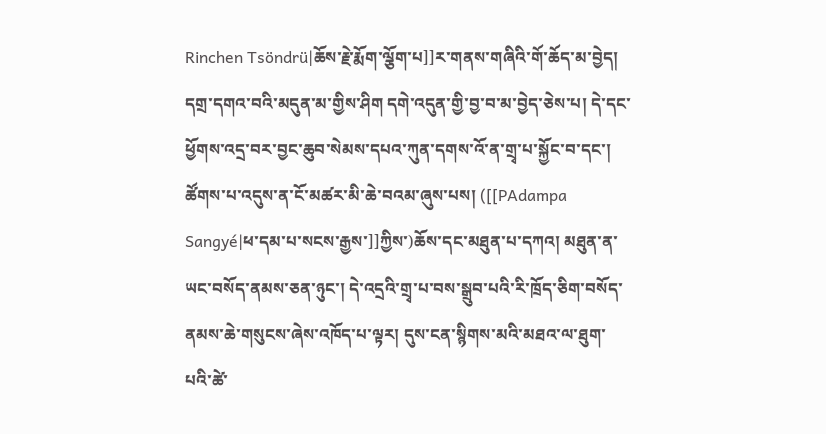Rinchen Tsöndrü|ཆོས་རྗེ་རྨོག་ལྕོག་པ]]ར་གནས་གཞིའི་གོ་ཆོད་མ་བྱེད། དགྲ་དགའ་བའི་མདུན་མ་གྱིས་ཤིག དགེ་འདུན་གྱི་བྱ་བ་མ་བྱེད་ཅེས་པ། དེ་དང་ཕྱོགས་འདྲ་བར་བྱང་ཆུབ་སེམས་དཔའ་ཀུན་དགས་འོ་ན་གྲྭ་པ་སྐྱོང་བ་དང་། ཚོགས་པ་འདུས་ན་ངོ་མཚར་མི་ཆེ་བའམ་ཞུས་པས། ([[PAdampa Sangyé|ཕ་དམ་པ་སངས་རྒྱས་]]ཀྱིས་)ཆོས་དང་མཐུན་པ་དཀའ། མཐུན་ན་ཡང་བསོད་ནམས་ཅན་ཉུང་། དེ་འདྲའི་གྲྭ་པ་བས་སྒྲུབ་པའི་རི་ཁྲོད་ཅིག་བསོད་ནམས་ཆེ་གསུངས་ཞེས་འཁོད་པ་ལྟར། དུས་ངན་སྙིགས་མའི་མཐའ་ལ་ཐུག་པའི་ཚེ་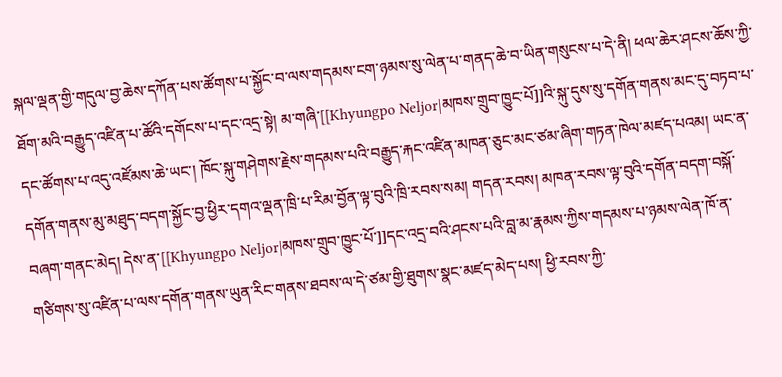སྐལ་ལྡན་གྱི་གདུལ་བྱ་ཆེས་དཀོན་པས་ཚོགས་པ་སྐྱོང་བ་ལས་གདམས་ངག་ཉམས་སུ་ལེན་པ་གནད་ཆེ་བ་ཡིན་གསུངས་པ་དེ་ནི། ཕལ་ཆེར་ཤངས་ཆོས་ཀྱི་ཐོག་མའི་བརྒྱུད་འཛིན་པ་ཚོའི་དགོངས་པ་དང་འདྲ་སྟེ། མ་གཞི་[[Khyungpo Neljor|མཁས་གྲུབ་ཁྱུང་པོ]]འི་སྐུ་དུས་སུ་དགོན་གནས་མང་དུ་བཏབ་པ་དང་ཚོགས་པ་འདུ་འཛོམས་ཆེ་ཡང་། ཁོང་སྐུ་གཤེགས་རྗེས་གདམས་པའི་བརྒྱུད་རྐང་འཛིན་མཁན་ཅུང་མང་ཙམ་ཞིག་གཏན་ཁེལ་མཛད་པའམ། ཡང་ན་དགོན་གནས་མུ་མཐུད་བདག་སྐྱོང་བྱ་ཕྱིར་དགའ་ལྡན་ཁྲི་པ་རིམ་བྱོན་ལྟ་བུའི་ཁྲི་རབས་སམ། གདན་རབས། མཁན་རབས་ལྟ་བུའི་དགོན་བདག་བསྐོ་བཞག་གནང་མེད། དེས་ན་[[Khyungpo Neljor|མཁས་གྲུབ་ཁྱུང་པོ་]]དང་འདྲ་བའི་ཤངས་པའི་བླ་མ་རྣམས་ཀྱིས་གདམས་པ་ཉམས་ལེན་ཁོ་ན་གཙིགས་སུ་འཛིན་པ་ལས་དགོན་གནས་ཡུན་རིང་གནས་ཐབས་ལ་དེ་ཙམ་གྱི་ཐུགས་སྣང་མཛད་མེད་པས། ཕྱི་རབས་ཀྱི་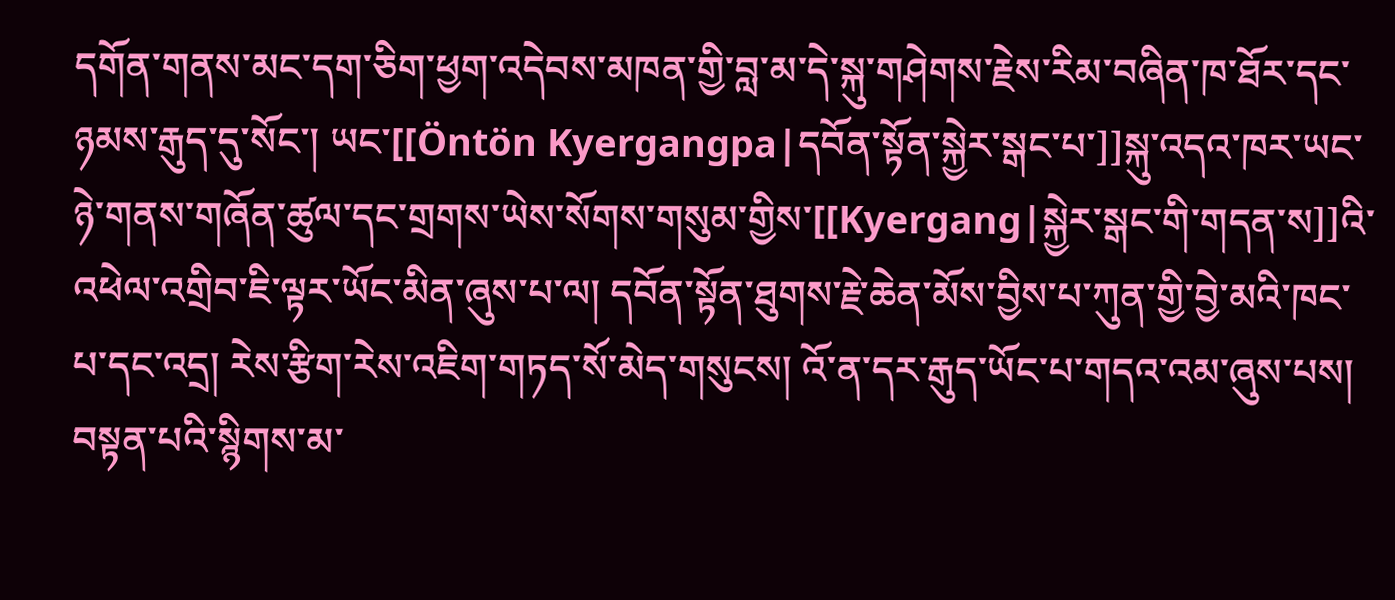དགོན་གནས་མང་དག་ཅིག་ཕྱག་འདེབས་མཁན་གྱི་བླ་མ་དེ་སྐུ་གཤེགས་རྗེས་རིམ་བཞིན་ཁ་ཐོར་དང་ཉམས་རྒུད་དུ་སོང་། ཡང་[[Öntön Kyergangpa|དབོན་སྟོན་སྐྱེར་སྒང་པ་]]སྐུ་འདའ་ཁར་ཡང་ཉེ་གནས་གཞོན་ཚུལ་དང་གྲགས་ཡེས་སོགས་གསུམ་གྱིས་[[Kyergang|སྐྱེར་སྒང་གི་གདན་ས]]འི་འཕེལ་འགྲིབ་ཇི་ལྟར་ཡོང་མིན་ཞུས་པ་ལ། དབོན་སྟོན་ཐུགས་རྗེ་ཆེན་མོས་བྱིས་པ་ཀུན་གྱི་བྱེ་མའི་ཁང་པ་དང་འདྲ། རེས་རྩིག་རེས་འཇིག་གཏད་སོ་མེད་གསུངས། འོ་ན་དར་རྒུད་ཡོང་པ་གདའ་འམ་ཞུས་པས། བསྟན་པའི་སྙིགས་མ་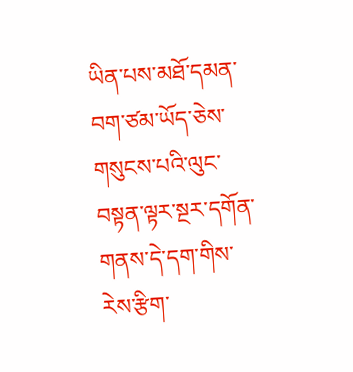ཡིན་པས་མཐོ་དམན་བག་ཙམ་ཡོད་ཅེས་གསུངས་པའི་ལུང་བསྟན་ལྟར་སྔར་དགོན་གནས་དེ་དག་གིས་རེས་རྩིག་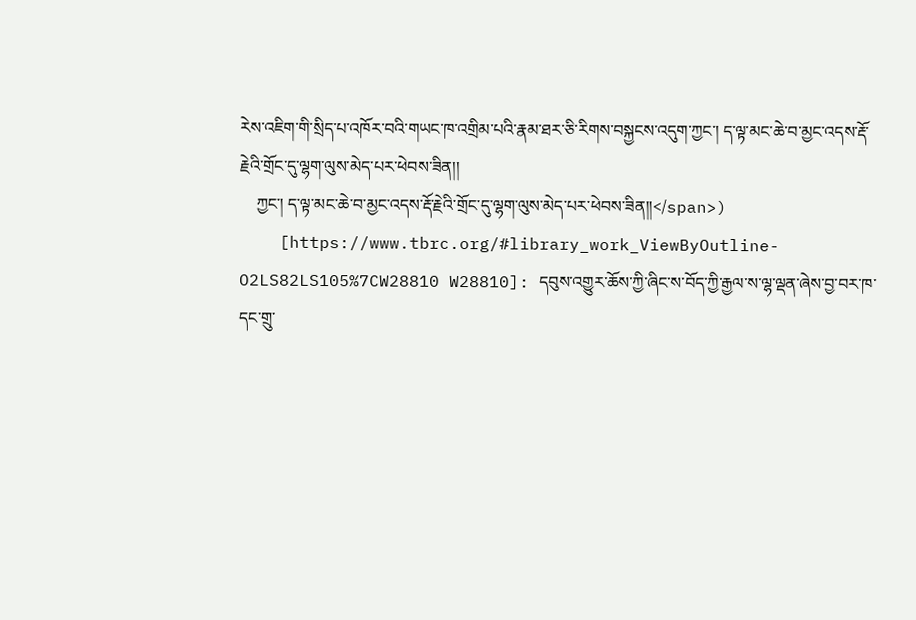རེས་འཇིག་གི་སྲིད་པ་འཁོར་བའི་གཡང་ཁ་འགྲིམ་པའི་རྣམ་ཐར་ཅི་རིགས་བསྐྱངས་འདུག་ཀྱང་། ད་ལྟ་མང་ཆེ་བ་མྱང་འདས་རྡོ་རྗེའི་གྲོང་དུ་ལྷག་ལུས་མེད་པར་ཕེབས་ཟིན།།
    ཀྱང་། ད་ལྟ་མང་ཆེ་བ་མྱང་འདས་རྡོ་རྗེའི་གྲོང་དུ་ལྷག་ལུས་མེད་པར་ཕེབས་ཟིན།།</span>)
    [https://www.tbrc.org/#library_work_ViewByOutline-O2LS82LS105%7CW28810 W28810]: དབུས་འགྱུར་ཆོས་ཀྱི་ཞིང་ས་བོད་ཀྱི་རྒྱལ་ས་ལྷ་ལྡན་ཞེས་བྱ་བར་ཁ་དང་གྲུ་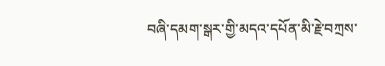བཞི་དམག་སྒར་གྱི་མདའ་དཔོན་མི་རྗེ་བཀྲས་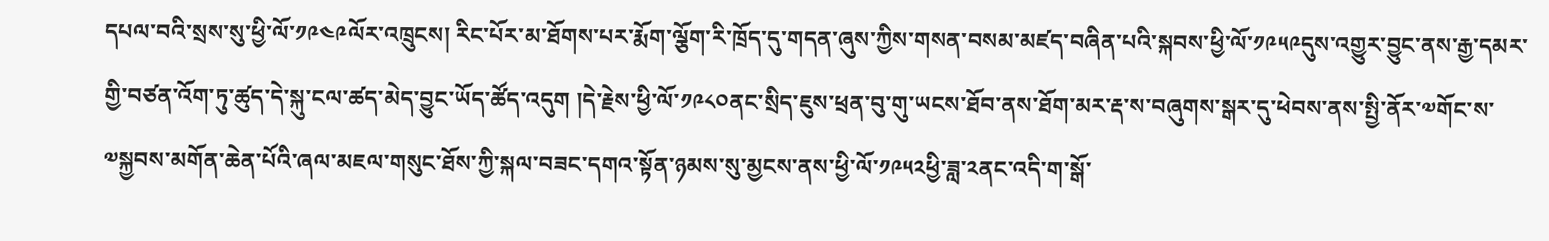དཔལ་བའི་སྲས་སུ་ཕྱི་ལོ་༡༩༤༩ལོར་འཁྲུངས། རིང་པོར་མ་ཐོགས་པར་རྨོག་ལྕོག་རི་ཁྲོད་དུ་གདན་ཞུས་ཀྱིས་གསན་བསམ་མཛད་བཞིན་པའི་སྐབས་ཕྱི་ལོ་༡༩༥༩དུས་འགྱུར་བྱུང་ནས་རྒྱ་དམར་གྱི་བཙན་འོག་ཏུ་ཚུད་དེ་སྐུ་ངལ་ཚད་མེད་བྱུང་ཡོད་ཚོད་འདུག །དེ་རྗེས་ཕྱི་ལོ་༡༩༨༠ནང་སྲིད་ཇུས་ཕྲན་བུ་གུ་ཡངས་ཐོབ་ནས་ཐོག་མར་རྡ་ས་བཞུགས་སྒར་དུ་ཕེབས་ནས་སྤྱི་ནོར་༧གོང་ས་༧སྐྱབས་མགོན་ཆེན་པོའི་ཞལ་མཇལ་གསུང་ཐོས་ཀྱི་སྐལ་བཟང་དགའ་སྟོན་ཉམས་སུ་མྱངས་ནས་ཕྱི་ལོ་༡༩༥༢ཕྱི་ཟླ་༢ནང་འདི་ག་སྒོ་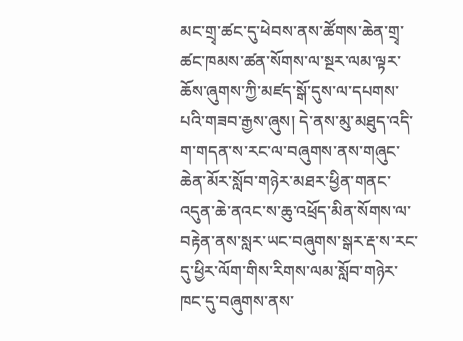མང་གྲྭ་ཚང་དུ་ཕེབས་ནས་ཚོགས་ཆེན་གྲྭ་ཚང་ཁམས་ཚན་སོགས་ལ་སྔར་ལམ་ལྟར་ཆོས་ཞུགས་ཀྱི་མཛད་སྒོ་དུས་ལ་དཔགས་པའི་གཟབ་རྒྱས་ཞུས། དེ་ནས་མུ་མཐུད་འདི་ག་གདན་ས་རང་ལ་བཞུགས་ནས་གཞུང་ཆེན་མོར་སློབ་གཉེར་མཐར་ཕྱིན་གནང་འདུན་ཆེ་ནའང་ས་ཆུ་འཕྲོད་མིན་སོགས་ལ་བརྟེན་ནས་སླར་ཡང་བཞུགས་སྒར་རྡ་ས་རང་དུ་ཕྱིར་ལོག་གིས་རིགས་ལམ་སློབ་གཉེར་ཁང་དུ་བཞུགས་ནས་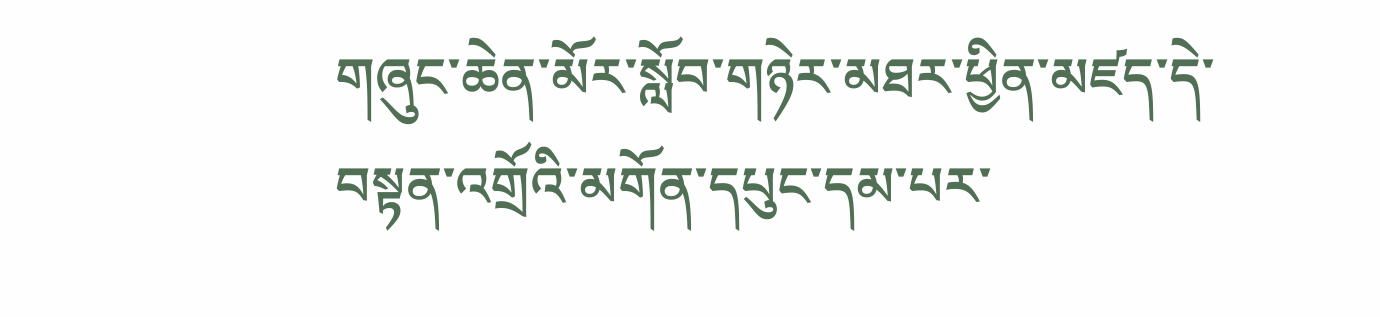གཞུང་ཆེན་མོར་སློབ་གཉེར་མཐར་ཕྱིན་མཛད་དེ་བསྟན་འགྲོའི་མགོན་དཔུང་དམ་པར་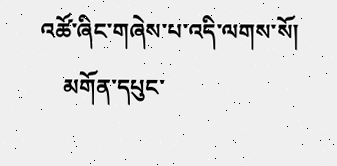འཚོ་ཞིང་གཞེས་པ་འདི་ལགས་སོ།
    མགོན་དཔུང་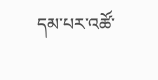དམ་པར་འཚོ་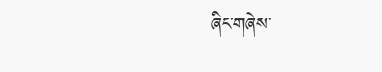ཞིང་གཞེས་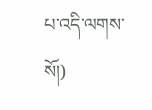པ་འདི་ལགས་སོ།)